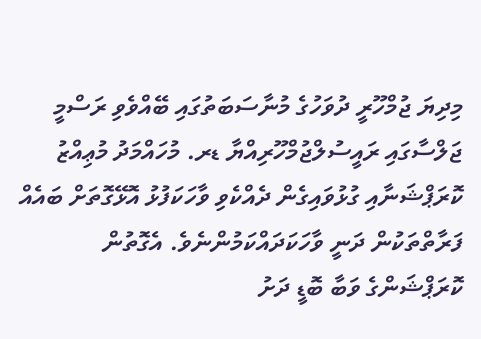މިދިޔަ ޖުމްހޫރީ ދުވަހުގެ މުނާސަބަތުގައި ބޭއްވެވި ރަސްމީ ޖަލްސާގައި ރައީސުލްޖުމްހޫރިއްޔާ ޑރ. މުހައްމަދު މުޢިއްޒު ކޮރަޕްޝަނާއި ގުޅުވައިގެން ދެއްކެވި ވާހަކަފުޅު އޮޅޭގޮތަށް ބައެއް ފަރާތްތަކުން ދަނީ ވާހަކަދައްކަމުންނެވެ. އެގޮތުން ކޮރަޕްޝަންގެ ވަބާ ބޮޑީ ދަށު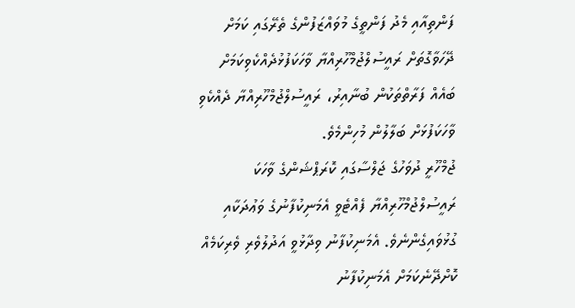ފަންތިއާއި މެދު ފަންތީގެ މުވައްޒަފުންގެ ތެރޭގައި ކަމަށް ދޭހަވާގޮތަށް ރައީސުލްޖުމްހޫރިއްޔާ ވާހަކަފުޅުދެއްކެވިކަމަށް ބައެއް ފަރާތްތަކުން ބުނާއިރު، ރައީސުލްޖުމްހޫރިއްޔާ ދެއްކެވި ވާހަކަފުޅަށް ބަލާލުން މުހިންމެވެ.
ޖުމްހޫރީ ދުވަހުގެ ޖަލްސާގައި ކޮރަޕްޝަންގެ ވާހަކަ ރައީސުލްޖުމްހޫރިއްޔާ ފެއްޓެވީ އެމަނިކުފާނުގެ ވަޢުދަކާއި ގުޅުވައިގެންނެވެ. އެމަނިކުފާނު ވިދާޅުވީ އަދުލުވެރި ވެރިކަމެއް ކޮށްދޭނެކަމަށް އެމަނިކުފާނު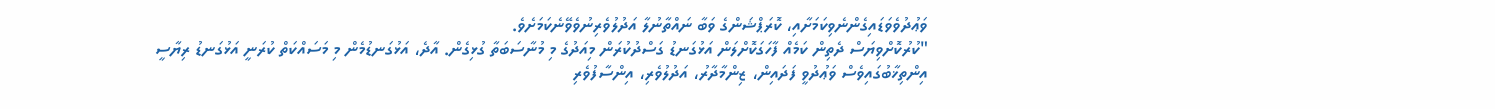ވަޢުދުވެވަޑައިގެންނެވިކަމަށާއި، ކޮރަޕްޝަންގެ ވަބާ ނައްތާނުލާ އަދުލުވެރިނުވެވޭނެކަމަށެވެ.
"ކުރުކޮށްވިޔަސް ދެތިން ކަމެއް ފާހަގަކޮށްލަން އަޅުގަނޑު ގަސްދުކުރަން މިއަދުގެ މި މުނާސަބަތާ ގުޅިގެން. އާދެ، އަޅުގަނޑުމެން މި މަސައްކަތް ކުރަނީ އަޅުގަނޑު ރިޔާސީ އިންތިޚާބުގައިވެސް ވަޢުދުވީ ފަދައިން، ޒިންމާދާރު، އަދުލުވެރި، އިންސާފުވެރި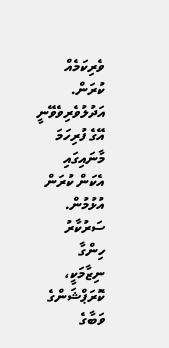ވެރިކަމެއް ކުރަން. އަދުލުވެރިވެވޭނީ އޭގެ ފުރިހަމަ މާނައިގައި އެކަން ކުރަން އުޅުމުން. ސަރުކާރު ހިންގާ ނިޒާމަކީ، ކޮރަޕްޝަންގެ ވަބާގެ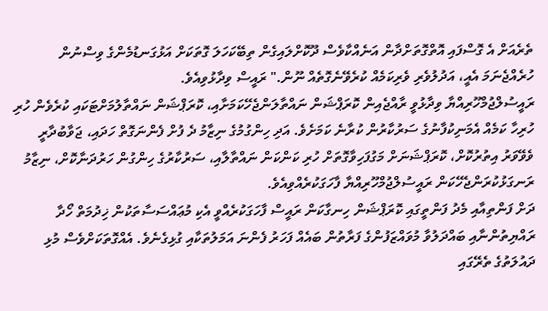ތެރެއަށް އެ ގޮސްފައި އޮތްގޮތަށްދާން އަނެއްކާވެސް ދޫކޮށްލައިގެން ތިބޭކަހަލަ ގޮތަކަށް އަޅުގަނޑުމެންގެ ވިސްނުން ހުރެއްޖެނަމަ އެއީ، އަދުލުވެރި ވެރިކަމެއް ކުރެވޭނެގޮތެއް ނޫން." ރައީސް ވިދާޅުވިއެވެ.
ރައީސުލްޖުމްހޫރިއްޔާ ވިދާޅުވީ ރާއްޖެއިން ކޮރަޕްޝަން ނައްތާލަންޖެހޭކަމަށާއި، ކޮރަޕްޝަން ނައްތާލުމަށްޓަކައި ކުރެވެން ހުރި ހުރިހާ ކަމެއް އެމަނިކުފާނުގެ ސަރުކާރުން ކުރާނެ ކަމަށެވެ. އަދި ހިންގުމުގެ ނިޒާމު ދެ ފުށް ފެންނަގޮތް ހަދައި، ޖަވާބުދާރީ ވެވޭވަރު އިތުރުކޮށް، ކޮރަޕްޝަނަށް މަގުފަހިވާގޮތަށް ހުރި ކަންކަން ނައްތާލާއި، ސަރުކާރުގެ ހިންގުން ހަރުދަނާކޮށް، ނިޒާމު ރަނގަޅުކުރަންޖެހޭކަން ރައީސުލްޖުމްހޫރިއްޔާ ފާހަގަކުރެއްވިއެވެ.
ދަށް ފަންތިއާއި މެދު ފަންތީގައި ކޮރަޕްޝަން ހިނގާކަން ރައީސް ފާހަގަކުރެއްވީ އެކި މުޢައްސަސާތަކުން ޚިދުމަތް ހޯދާ ރައްޔިތުންނާއި ބައްދަލުވާ މުވައްޒަފުންގެ ފަރާތުން ބައެއް ފަހަރު ފެންނަ އަމަލުތަކާއި ގުޅިގެނެވެ. އެއްގޮތަކަށްވެސް މުޅި ދައުލަތުގެ ތެރޭގައި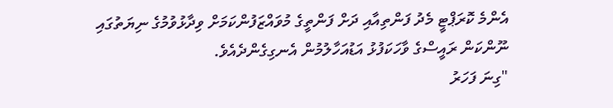އެންމެ ކޮރަޕްޓީ މެދު ފަންތިއާއި ދަށް ފަންތީގެ މުވައްޒަފުންކަމަށް ވިދާޅުވުމުގެ ނިޔަތުގައި ނޫންކަން ރައީސްގެ ވާހަކަފުޅު އަޑުއަހާލުމުން އެނގިގެންދެއެވެ.
"ގިނަ ފަހަރު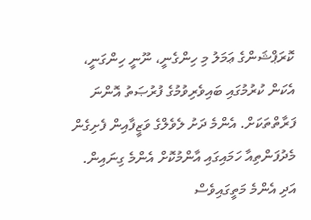ކޮރަޕްޝަންގެ ޢަމަލު މި ހިންގެނީ، ނޫނީ ހިންގަނީ، އެކަން ކުރުމުގައި ބައިވެރިވުމުގެ ފުރުޞަތު އޮންނަ ފަރާތްތަކަށް. އެންމެ ދަށު ލެވެލްގެ ވަޒީފާއިން ފެށިގެން މެދުފަންތިއާ ހަމައިގައި އާންމުކޮށް އެންމެ ގިނައިން. އަދި އެންމެ މަތީގައިވެސް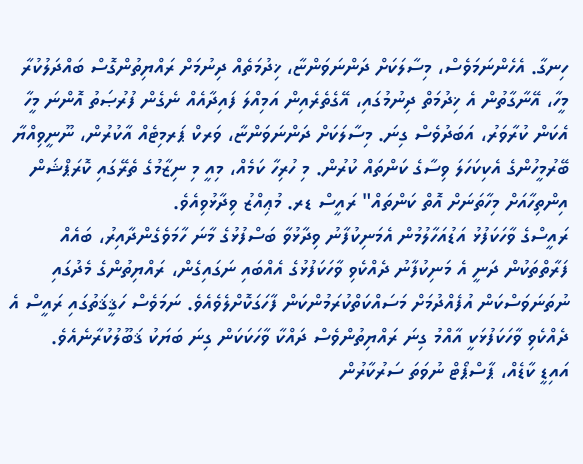ހިނގާ. އެހެންނަމަވެސް، މިސާލަކަށް ދަންނަވަންޏާ، ޚިދުމަތެއް ދިނުމަށް ރައްޔިތުންގޮސް ބައްދަލުކުރާ މީހާ، އޭނާގާތުން އެ ޚިދުމަތް ދިނުމުގައި، އޭގެތެރެއިން އަމިއްލަ ފައިދާއެއް ނެގެން ފުރުޞަތު އޮންނަ މީހާ އެކަން ކުރާވަރު، އަބަދުވެސް ގިނަ. މިސާލަކަށް ދަންނަވަންޏާ، ވަރކް ޕަރމިޓެއް އާކުރުން، ނޫނީވިއްޔާ ބޭރުމީހުންގެ އެކިކަހަލަ ވިސާގެ ކަންތައް ކުރުން. މި ހުރިހާ ކަމެއް، މިއީ މި ނިޒާމުގެ ތެރޭގައި ކޮރަޕްޝަން އިންތިހާއަށް މިހާތަނަށް އޮތް ކަންތައް" ރައީސް ޑރ. މުޢިއްޒު ވިދާޅުވިއެވެ.
ރައީސްގެ ވާހަކަފުޅު އަޑުއަހާލުމުން އެމަނިކުފާނު ވިދާޅުވާ ބަސްފުޅުގެ މާނަ ހާމަވެގެންދާއިރު، ބައެއް ފަރާތްތަކުން ދަނީ އެ މަނިކުފާނު ދެއްކެވި ވާހަކަފުޅުގެ އެއްބައި ނަގައިގެން، ރައްޔިތުންގެ މެދުގައި ނުތަނަވަސްކަން އުފެއްދުމަށް މަސައްކަތްކުރަމުންކަން ފާހަގަކޮށްލެވެއެވެ. ނަމަވެސް ހަޤީޤަތުގައި ރައީސް އެ ދެއްކެވި ވާހަކަފުޅަކީ އާއްމު ގިނަ ރައްޔިތުންވެސް ދައްކާ ވާހަކަކަން ގިނަ ބަޔަކު ޤަބޫލުކުރާނެއެވެ.
އައިޑީ ކާޑެއް، ޕާސްޕޯޓް ނުވަތަ ސަރުކާރުން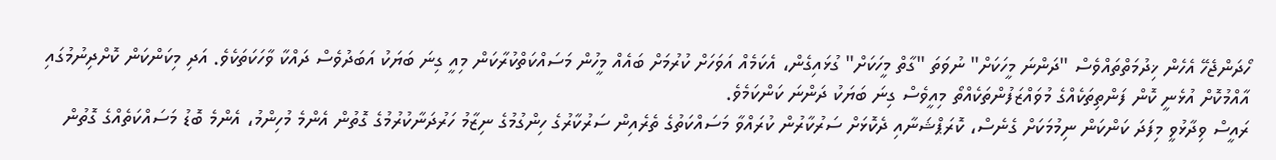ހޯދަންޖެހޭ އެހެން ޚިދުމަތްތައްވެސް "ދަންނަ މީހަކަށް" ނުވަތަ "ގާތް މީހަކަށް" ގުޅައިގެން، އެކަމެއް އަވަހަށް ކުރުމަށް ބައެއް މީހުން މަސައްކަތްކުރާކަން މިއީ ގިނަ ބަޔަކު އަބަދުވެސް ދައްކާ ވާހަކަތަކެވެ. އަދި މިކަންކަން ކޮށްދިނުމުގައި އާއްމުކޮށް އުޅެނީ ކޮން ފަންތިތަކެއްގެ މުވައްޒަފުންތަކެއްތޯ މިއީވެސް ގިނަ ބަޔަކު ދަންނަ ކަންކަމެވެ.
ރައީސް ވިދާޅުވީ މިފަދަ ކަންކަން ނިމުމަކަށް ގެނެސް، ކޮރަޕްޝަނާއި ދެކޮޅަށް ސަރުކާރުން ކުރައްވާ މަސައްކަތުގެ ތެރެއިން ސަރުކާރުގެ ހިންގުމުގެ ނިޒާމު ހަރުދަނާކުރުމުގެ ގޮތުން އެންމެ މުހިންމު، އެންމެ ބޮޑު މަސައްކަތެއްގެ ގޮތުން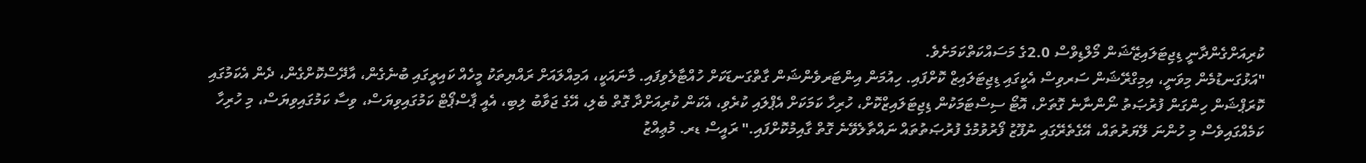ކުރިއަށްގެންދާނީ ޑިޖިޓަލައިޒޭޝަން މޯލްޑިވްސް 2.0ގެ މަސައްކަތްކަމަށެވެ.
"އަޅުގަނޑުމެން މިވަނީ، އިމިގްރޭޝަން ސަރވިސް އެކީގައި ޑިޖިޓަލައިޒް ކޮށްފައި. ހިއުމަން އިންޓަރވެންޝަން ގާތްގަނޑަކަށް ހުއްޓާލެވިފައި. މާނައަކީ، އަމިއްލައަށް ރައްޔިތަކު މީހެއް ކައިރީގައި ބުނެގެން، އާދޭސްކޮށްގެން، ދެން އެކަމުގައި ކޮރަޕްޝަން ހިންގަން ފުރުޞަތު ނޯންނާނެ ގޮތަށް، އޮޓޯ ސިސްޓަމަކުން ޑިޖިޓަލައިޒްކޮށް، ހުރިހާ ކަމަކަށް އެޕްލައި ކުރެވި، އެކަން ކުރިއަށްދާ ގޮތް ބެލި، އޭގެ ޖަވާބު ލިބި، އެއީ ޕާސްޕޯޓް ކަމުގައިވިޔަސް، ވިސާ ކަމުގައިވިޔަސް، މި ހުރިހާ ކަމެއްގައިވެސް މި ހުންނަ ލޭޔަރުތައް، އޭގެތެރޭގައި ނުފޫޒު ފޯރުވުމުގެ ފުރުޞަތުތައް ނައްތާލެވޭނެ ގޮތް ގާއިމުކޮށްފައި." ރައީސް ޑރ. މުޢިއްޒު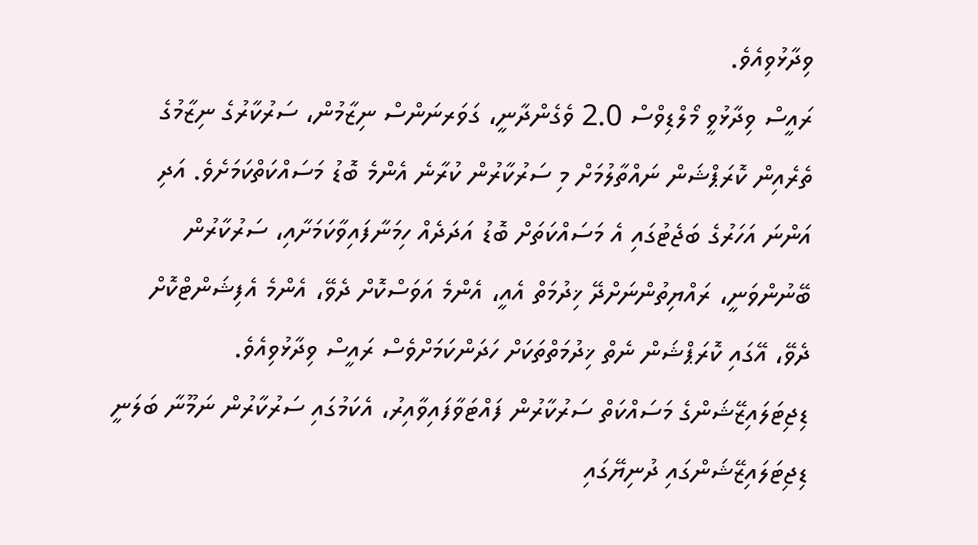ވިދާޅުވިއެވެ.
ރައީސް ވިދާޅުވީ މޯލްޑިވްސް 2.0 ވެގެންދާނީ، ގަވަރނަންސް ނިޒާމުން، ސަރުކާރުގެ ނިޒާމުގެ ތެރެއިން ކޮރަޕްޝަން ނައްތާލުމަށް މި ސަރުކާރުން ކުރާނެ އެންމެ ބޮޑު މަސައްކަތްކަމަށެވެ. އަދި އަންނަ އަހަރުގެ ބަޖެޓުގައި އެ މަސައްކަތަށް ބޮޑު އަދަދެއް ހިމަނާފައިވާކަމަށާއި، ސަރުކާރުން ބޭނުންވަނީ، ރައްޔިތުންނަށްދޭ ޚިދުމަތް އެއީ، އެންމެ އަވަސްކޮށް ދެވޭ، އެންމެ އެފިޝަންޓްކޮށް ދެވޭ، އޭގައި ކޮރަޕްޝަން ނެތް ޚިދުމަތްތަކަށް ހަދަންކަމަށްވެސް ރައީސް ވިދާޅުވިއެވެ.
ޑިޖިޓަލައިޒޭޝަންގެ މަސައްކަތް ސަރުކާރުން ފައްޓަވާފައިވާއިރު، އެކަމުގައި ސަރުކާރުން ނަމޫނާ ބަލަނީ ޑިޖިޓަލައިޒޭޝަންގައި ދުނިޔޭގައި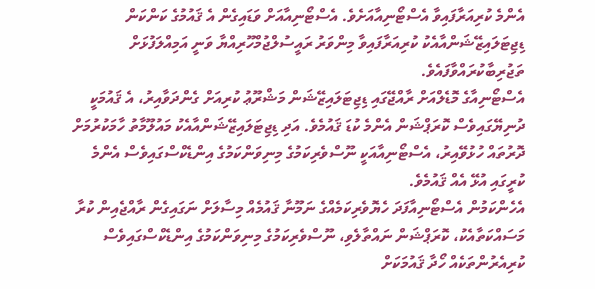އެންމެ ކުރިއަރާފައިވާ އެސްޓޯނިއާއަށެވެ. އެސްޓޯނިއާއަށް ވަޑައިގެން އެ ޤައުމުގެ ކަންކަން ޑިޖިޓަލައިޒޭޝަންއާއެކު ކުރިއަރާފައިވާ މިންވަރު ރައީސުލްޖުމްހޫރިއްޔާ ވަނީ އަމިއްލަފުޅަށް ތަޖުރިބާކުރައްވާފައެވެ.
އެސްޓޯނިއާގެ މޮޑެލްއަށް ރާއްޖޭގައި ޑިޖިޓަލައިޒޭޝަން މަޝްރޫޢު ކުރިއަށް ގެންދަވާއިރު، އެ ޤައުމަކީ ދުނިޔޭގައިވެސް ކޮރަޕްޝަން އެންމެ ކުޑަ ޤައުމެވެ. އަދި ޑިޖިޓަލައިޒޭޝަންއާއެކު މައުލޫމާތު ހާމަކުރުމަށް ދޮރުތައް ހުޅުވޭއިރު، އެސްޓޯނިއާއަކީ ނޫސްވެރިކަމުގެ މިނިވަންކަމުގެ އިންޑެކްސްގައިވެސް އެންމެ ކުރީގައި އުޅޭ އެއް ޤައުމެވެ.
އެހެންކަމުން އެސްޓޯނިއާފަދަ ހެޔޮވެރިކަމެއްގެ ނަމޫނާ ޤައުމެއް މިސާލަށް ނަގައިގެން ރާއްޖެއިން ކުރާ މަސައްކަތާއެކު، ކޮރަޕްޝަން ނައްތާލެވި، ނޫސްވެރިކަމުގެ މިނިވަންކަމުގެ އިންޑެކްސްގައިވެސް ކުރިއެރުންތަކެއް ހޯދާ ޤައުމަކަށް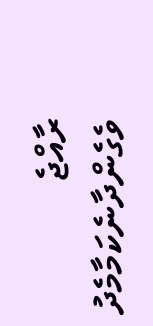ރާއްޖެ ވެގެންދާނެކަމާމެދު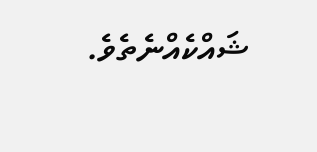ޝައްކެއްނެތެވެ.